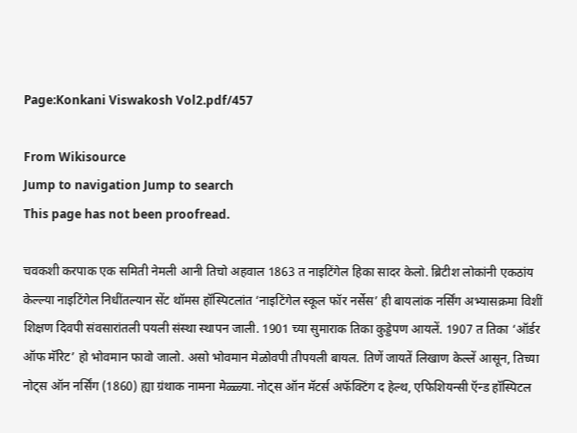Page:Konkani Viswakosh Vol2.pdf/457

From Wikisource
Jump to navigation Jump to search
This page has not been proofread.

चवकशी करपाक एक समिती नेमली आनी तिचो अहवाल 1863 त नाइटिंगेल हिका सादर केलो. ब्रिटीश लोकांनी एकठांय केल्ल्या नाइटिंगेल निधींतल्यान सेंट थॉमस हॉस्पिटलांत ‘नाइटिंगेल स्कूल फॉर नर्सेस’ ही बायलांक नर्सिंग अभ्यासक्रमा विशीं शिक्षण दिवपी संवसारांतली पयली संस्था स्थापन जाली. 1901 च्या सुमाराक तिका कुड्डेपण आयलें. 1907 त तिका ‘ऑर्डर ऑफ मॅरिट’ हो भोवमान फावो जालो. असो भोवमान मेळोवपी तीपयली बायल. तिणें जायतें लिखाण केल्लें आसून, तिच्या नोट्स ऑन नर्सिंग (1860) ह्या ग्रंथाक नामना मेळ्ळ्या. नोट्स ऑन मॅटर्स अफॅक्टिंग द हेल्थ, एफिशियन्सी ऍन्ड हॉस्पिटल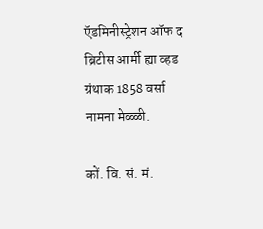ऍडमिनीस्ट्रेशन ऑफ द ब्रिटीस आर्मी ह्या व्हड ग्रंथाक 1858 वर्सा नामना मेळ्ळी.

कों. वि. सं. मं.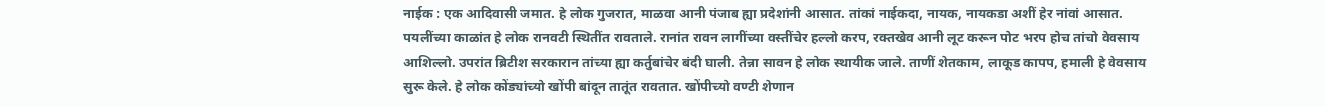नाईक : एक आदिवासी जमात. हे लोक गुजरात, माळवा आनी पंजाब ह्या प्रदेशांनी आसात. तांकां नाईकदा, नायक, नायकडा अशीं हेर नांवां आसात. पयलींच्या काळांत हे लोक रानवटी स्थितींत रावताले. रानांत रावन लागींच्या वस्तींचेर हल्लो करप, रक्तखेव आनी लूट करून पोट भरप होच तांचो वेवसाय आशिल्लो. उपरांत ब्रिटीश सरकारान तांच्या ह्या कर्तुबांचेर बंदी घाली. तेन्ना सावन हे लोक स्थायीक जाले. ताणीं शेतकाम, लाकूड कापप, हमाली हे वेवसाय सुरू केले. हे लोक कोंड्यांच्यो खोंपी बांदून तातूंत रावतात. खोंपीच्यो वण्टी शेणान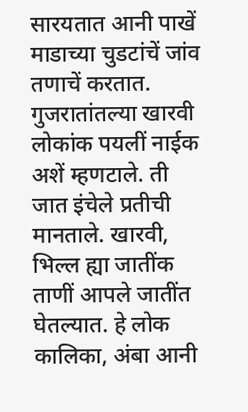सारयतात आनी पाखें माडाच्या चुडटांचें जांव तणाचें करतात. गुजरातांतल्या खारवी लोकांक पयलीं नाईक अशें म्हणटाले. ती जात इंचेले प्रतीची मानताले. खारवी, भिल्ल ह्या जातींक ताणीं आपले जातींत घेतल्यात. हे लोक कालिका, अंबा आनी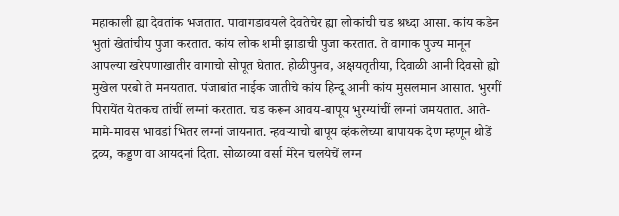महाकाली ह्या देवतांक भजतात. पावागडावयले देवतेचेर ह्या लोकांची चड श्रध्दा आसा. कांय कडेन भुतां खेतांचीय पुजा करतात. कांय लोक शमी झाडाची पुजा करतात. ते वागाक पुज्य मानून आपल्या खरेपणाखातीर वागाचो सोपूत घेतात. होळीपुनव, अक्षयतृतीया, दिवाळी आनी दिवसो ह्यो मुखेल परबो ते मनयतात. पंजाबांत नाईक जातीचे कांय हिन्दू आनी कांय मुसलमान आसात. भुरगीं पिरायेंत येतकच तांचीं लग्नां करतात. चड करून आवय-बापूय भुरग्यांचीं लग्नां जमयतात. आते-मामे-मावस भावडां भितर लग्नां जायनात. न्हवऱ्याचो बापूय व्हंकलेच्या बापायक देण म्हणून थोडें द्रव्य, कड्डण वा आयदनां दिता. सोळाव्या वर्सा मेरेन चलयेचें लग्न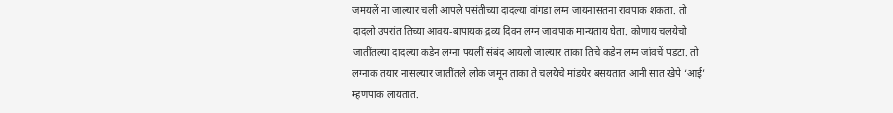जमयलें ना जाल्यार चली आपले पसंतीच्या दादल्या वांगडा लग्न जायनासतना रावपाक शकता. तो दादलो उपरांत तिच्या आवय-बापायक द्रव्य दिवन लग्न जावपाक मान्यताय घेता. कोणाय चलयेचो जातींतल्या दादल्या कडेन लग्ना पयलीं संबंद आयलो जाल्यार ताका तिचे कडेन लग्न जांवचें पडटा. तो लग्नाक तयार नासल्यार जातींतले लोक जमून ताका ते चलयेचे मांडयेर बसयतात आनी सात खेपे ‘आई’ म्हणपाक लायतात.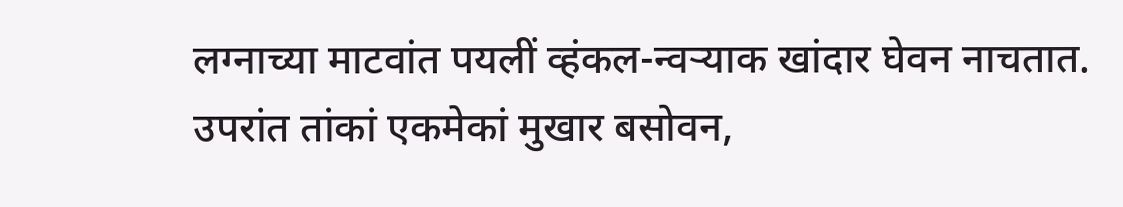लग्नाच्या माटवांत पयलीं व्हंकल-न्वऱ्याक खांदार घेवन नाचतात. उपरांत तांकां एकमेकां मुखार बसोवन,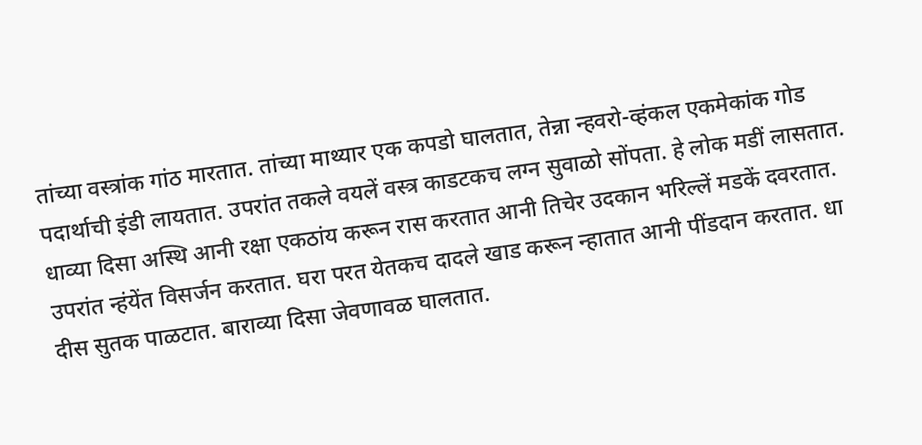तांच्या वस्त्रांक गांठ मारतात. तांच्या माथ्यार एक कपडो घालतात, तेन्ना न्हवरो-व्हंकल एकमेकांक गोड पदार्थाची इंडी लायतात. उपरांत तकले वयलें वस्त्र काडटकच लग्न सुवाळो सोंपता. हे लोक मडीं लासतात. धाव्या दिसा अस्थि आनी रक्षा एकठांय करून रास करतात आनी तिचेर उदकान भरिल्लें मडकें दवरतात. उपरांत न्हंयेंत विसर्जन करतात. घरा परत येतकच दादले खाड करून न्हातात आनी पींडदान करतात. धा दीस सुतक पाळटात. बाराव्या दिसा जेवणावळ घालतात.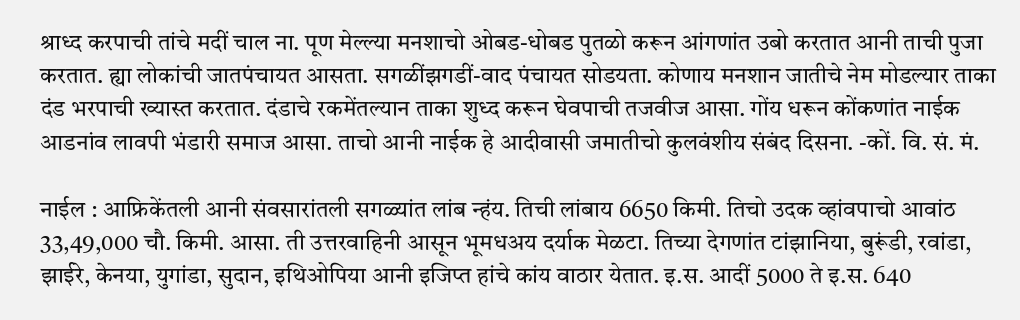श्राध्द करपाची तांचे मदीं चाल ना. पूण मेल्ल्या मनशाचो ओबड-धोबड पुतळो करून आंगणांत उबो करतात आनी ताची पुजा करतात. ह्या लोकांची जातपंचायत आसता. सगळींझगडीं-वाद पंचायत सोडयता. कोणाय मनशान जातीचे नेम मोडल्यार ताका दंड भरपाची ख्यास्त करतात. दंडाचे रकमेंतल्यान ताका शुध्द करून घेवपाची तजवीज आसा. गोंय धरून कोंकणांत नाईक आडनांव लावपी भंडारी समाज आसा. ताचो आनी नाईक हे आदीवासी जमातीचो कुलवंशीय संबंद दिसना. -कों. वि. सं. मं.

नाईल : आफ्रिकेंतली आनी संवसारांतली सगळ्यांत लांब न्हंय. तिची लांबाय 6650 किमी. तिचो उदक व्हांवपाचो आवांठ 33,49,000 चौ. किमी. आसा. ती उत्तरवाहिनी आसून भूमधअय दर्याक मेळटा. तिच्या देगणांत टांझानिया, बुरूंडी, रवांडा, झाईरे, केनया, युगांडा, सुदान, इथिओपिया आनी इजिप्त हांचे कांय वाठार येतात. इ.स. आदीं 5000 ते इ.स. 640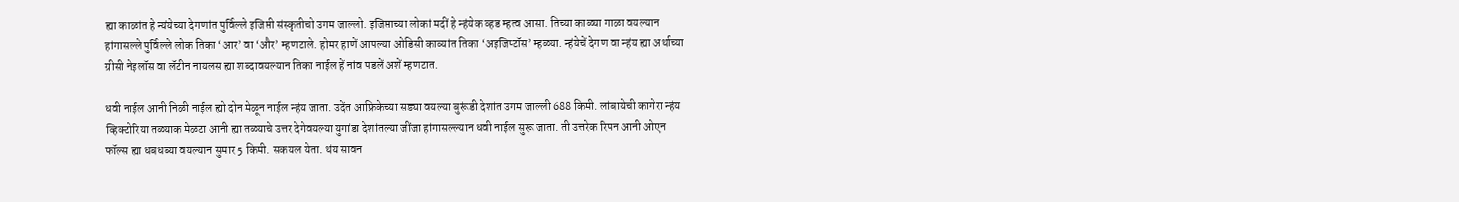ह्या काळांत हे न्यंयेच्या देगणांत पुर्विल्ले इजिप्ती संस्कृतीचो उगम जाल्लो. इजिप्ताच्या लोकां मदीं हे न्हंयेक व्हड म्हत्व आसा. तिच्या काळ्या गाळा वयल्यान हांगासल्ले पुर्विल्ले लोक तिका ‘आर’ वा ‘और’ म्हणटाले. होमर हाणें आपल्या ओडिसी काव्यांत तिका ‘अइजिप्टॉस’ म्हळ्या. न्हंयेचें देगण वा न्हंय ह्या अर्थाच्या ग्रीसी नेइलॉस वा लॅटीन नायलस ह्या शब्दावयल्यान तिका नाईल हें नांव पडलें अशें म्हणटात.

धवी नाईल आनी निळी नाईल ह्यो दोन मेळून नाईल न्हंय जाता. उदेंत आफ्रिकेच्या सड्या वयल्या बुरूंडी देशांत उगम जाल्ली 688 किमी. लांबायेची कागेरा न्हंय व्हिक्टोरिया तळ्याक मेळटा आनी ह्या तळ्याचे उत्तर देगेवयल्या युगांडा देशांतल्या जींजा हांगासल्ल्यान धवी नाईल सुरू जाता. ती उत्तरेक रिपन आनी ओएन फॉल्स ह्या धबधब्या वयल्यान सुमार 5 किमी. सकयल येता. थंय सावन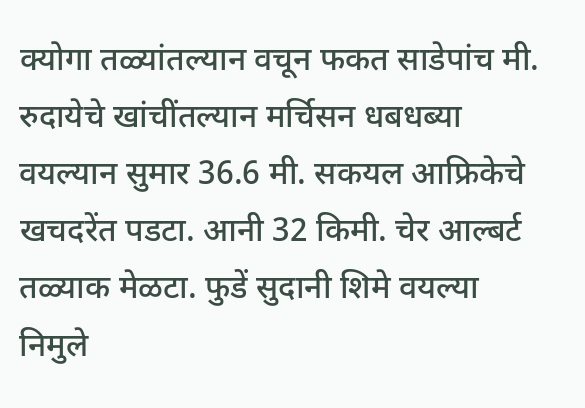क्योगा तळ्यांतल्यान वचून फकत साडेपांच मी. रुदायेचे खांचींतल्यान मर्चिसन धबधब्या वयल्यान सुमार 36.6 मी. सकयल आफ्रिकेचे खचदरेंत पडटा. आनी 32 किमी. चेर आल्बर्ट तळ्याक मेळटा. फुडें सुदानी शिमे वयल्या निमुले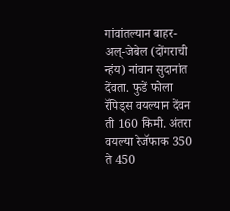गांवांतल्यान बाहर-अल्-जेबेल (दोंगराची न्हंय) नांवान सुदानांत देंवता. फुडें फोला रॅपिड्स वयल्यान देंवन ती 160 किमी. अंतरा वयल्या रेजॅफाक 350 ते 450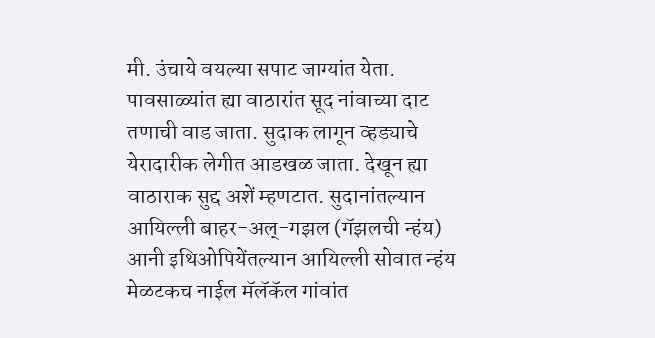मी. उंचाये वयल्या सपाट जाग्यांत येता. पावसाळ्यांत ह्या वाठारांत सूद नांवाच्या दाट तणाची वाड जाता. सुदाक लागून व्हड्याचे येरादारीक लेगीत आडखळ जाता. देखून ह्या वाठाराक सुद्द अशें म्हणटात. सुदानांतल्यान आयिल्ली बाहर-अल्-गझल (गॅझलची न्हंय) आनी इथिओपियेंतल्यान आयिल्ली सोवात न्हंय मेळटकच नाईल मॅलॅकॅल गांवांत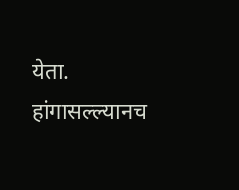येता. हांगासल्ल्यानच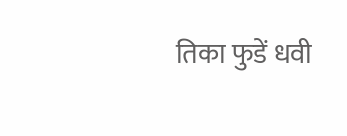तिका फुडें धवी